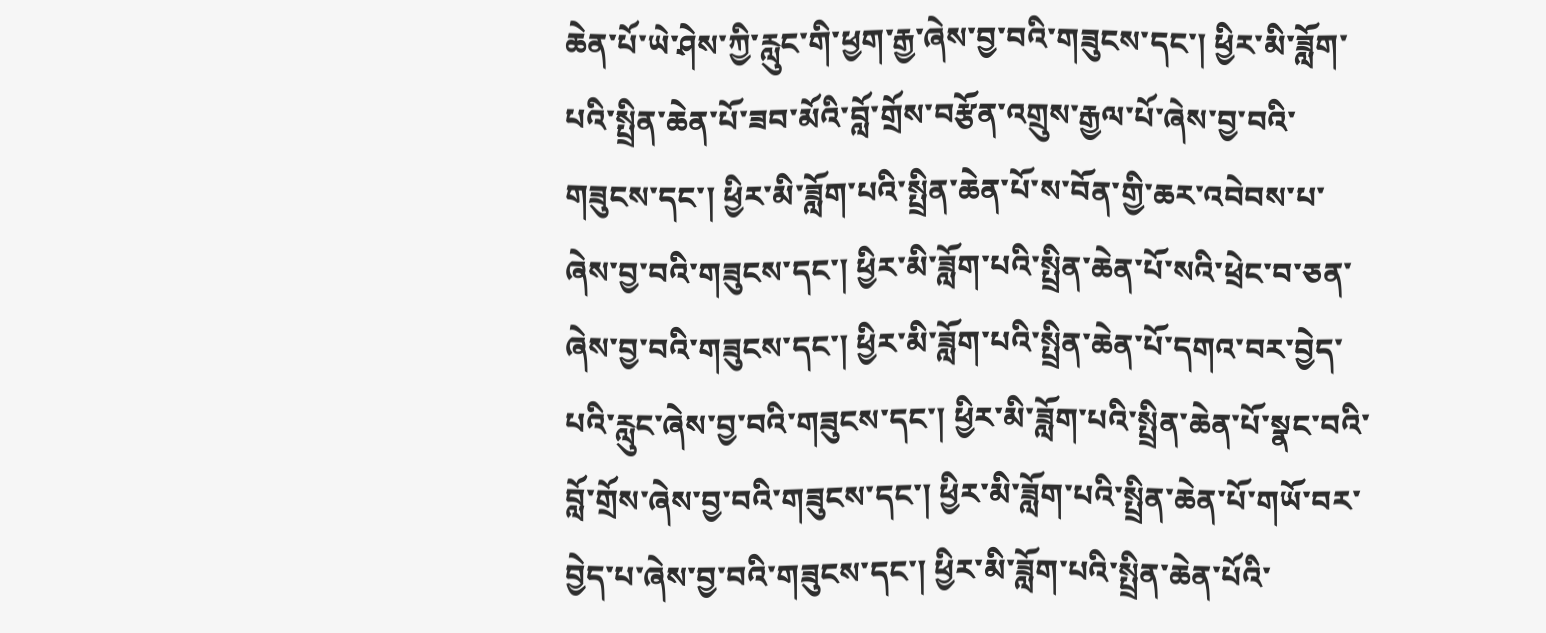ཆེན་པོ་ཡེ་ཤེས་ཀྱི་རླུང་གི་ཕྱག་རྒྱ་ཞེས་བྱ་བའི་གཟུངས་དང་། ཕྱིར་མི་ཟློག་པའི་སྤྲིན་ཆེན་པོ་ཟབ་མོའི་བློ་གྲོས་བརྩོན་འགྲུས་རྒྱལ་པོ་ཞེས་བྱ་བའི་གཟུངས་དང་། ཕྱིར་མི་ཟློག་པའི་སྤྲིན་ཆེན་པོ་ས་བོན་གྱི་ཆར་འབེབས་པ་ཞེས་བྱ་བའི་གཟུངས་དང་། ཕྱིར་མི་ཟློག་པའི་སྤྲིན་ཆེན་པོ་སའི་ཕྲེང་བ་ཅན་ཞེས་བྱ་བའི་གཟུངས་དང་། ཕྱིར་མི་ཟློག་པའི་སྤྲིན་ཆེན་པོ་དགའ་བར་བྱེད་པའི་རླུང་ཞེས་བྱ་བའི་གཟུངས་དང་། ཕྱིར་མི་ཟློག་པའི་སྤྲིན་ཆེན་པོ་སྣང་བའི་བློ་གྲོས་ཞེས་བྱ་བའི་གཟུངས་དང་། ཕྱིར་མི་ཟློག་པའི་སྤྲིན་ཆེན་པོ་གཡོ་བར་བྱེད་པ་ཞེས་བྱ་བའི་གཟུངས་དང་། ཕྱིར་མི་ཟློག་པའི་སྤྲིན་ཆེན་པོའི་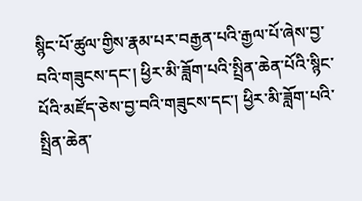སྙིང་པོ་ཚུལ་གྱིས་རྣམ་པར་བརྒྱན་པའི་རྒྱལ་པོ་ཞེས་བྱ་བའི་གཟུངས་དང་། ཕྱིར་མི་ཟློག་པའི་སྤྲིན་ཆེན་པོའི་སྙིང་པོའི་མཛོད་ཅེས་བྱ་བའི་གཟུངས་དང་། ཕྱིར་མི་ཟློག་པའི་སྤྲིན་ཆེན་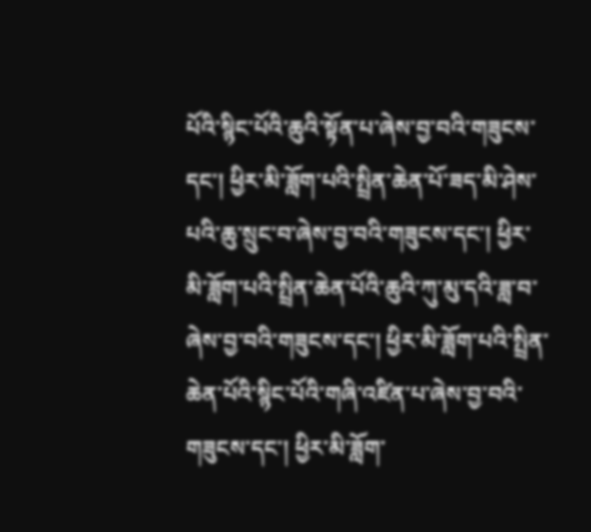པོའི་སྙིང་པོའི་ཆུའི་སྟོན་པ་ཞེས་བྱ་བའི་གཟུངས་དང་། ཕྱིར་མི་ཟློག་པའི་སྤྲིན་ཆེན་པོ་ཟད་མི་ཤེས་པའི་ཆུ་སྲུང་བ་ཞེས་བྱ་བའི་གཟུངས་དང་། ཕྱིར་མི་ཟློག་པའི་སྤྲིན་ཆེན་པོའི་ཆུའི་ཀུ་མུ་དའི་ཟླ་བ་ཞེས་བྱ་བའི་གཟུངས་དང་། ཕྱིར་མི་ཟློག་པའི་སྤྲིན་ཆེན་པོའི་སྙིང་པོའི་གཞི་འཛིན་པ་ཞེས་བྱ་བའི་གཟུངས་དང་། ཕྱིར་མི་ཟློག་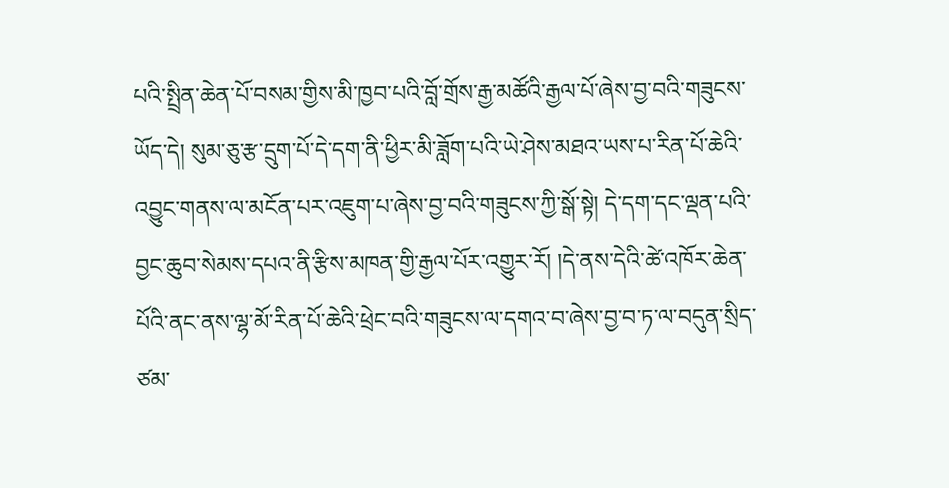པའི་སྤྲིན་ཆེན་པོ་བསམ་གྱིས་མི་ཁྱབ་པའི་བློ་གྲོས་རྒྱ་མཚོའི་རྒྱལ་པོ་ཞེས་བྱ་བའི་གཟུངས་ཡོད་དེ། སུམ་ཅུ་རྩ་དྲུག་པོ་དེ་དག་ནི་ཕྱིར་མི་ཟློག་པའི་ཡེ་ཤེས་མཐའ་ཡས་པ་རིན་པོ་ཆེའི་འབྱུང་གནས་ལ་མངོན་པར་འཇུག་པ་ཞེས་བྱ་བའི་གཟུངས་ཀྱི་སྒོ་སྟེ། དེ་དག་དང་ལྡན་པའི་བྱང་ཆུབ་སེམས་དཔའ་ནི་རྩིས་མཁན་གྱི་རྒྱལ་པོར་འགྱུར་རོ། །དེ་ནས་དེའི་ཚེ་འཁོར་ཆེན་པོའི་ནང་ནས་ལྷ་མོ་རིན་པོ་ཆེའི་ཕྲེང་བའི་གཟུངས་ལ་དགའ་བ་ཞེས་བྱ་བ་ཏ་ལ་བདུན་སྲིད་ཙམ་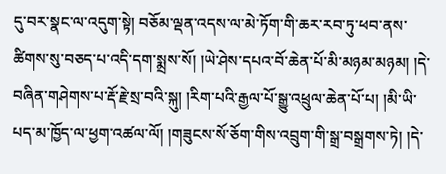དུ་བར་སྣང་ལ་འདུག་སྟེ། བཅོམ་ལྡན་འདས་ལ་མེ་ཏོག་གི་ཆར་རབ་ཏུ་ཕབ་ནས་ཚིགས་སུ་བཅད་པ་འདི་དག་སྨྲས་སོ། །ཡེ་ཤེས་དཔའ་བོ་ཆེན་པོ་མི་མཉམ་མཉམ། །དེ་བཞིན་གཤེགས་པ་རྡོ་རྗེ་སྲ་བའི་སྐུ། །རིག་པའི་རྒྱལ་པོ་སྒྱུ་འཕྲུལ་ཆེན་པོ་པ། །མི་ཡི་པད་མ་ཁྱོད་ལ་ཕྱག་འཚལ་ལོ། །གཟུངས་སོ་ཅོག་གིས་འབྲུག་གི་སྒྲ་བསྒྲགས་ཏེ། །དེ་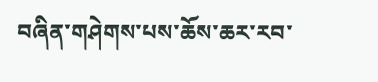བཞིན་གཤེགས་པས་ཆོས་ཆར་རབ་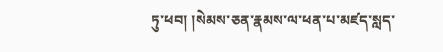ཏུ་ཕབ། །སེམས་ཅན་རྣམས་ལ་ཕན་པ་མཛད་སླད་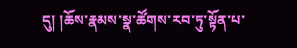དུ། །ཆོས་རྣམས་སྣ་ཚོགས་རབ་ཏུ་སྟོན་པ་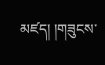མཛད། །གཟུངས་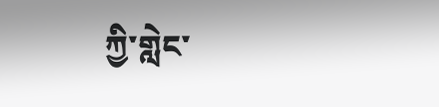ཀྱི་གླེང་